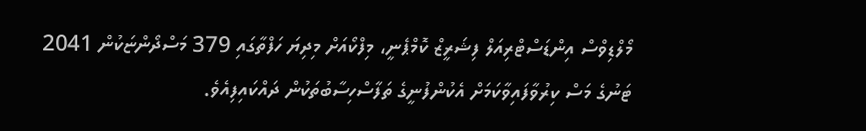މޯލްޑިވްސް އިންޑަސްޓްރިއަލް ފިޝަރީޒް ކޮމްޕެނީ، މިފްކޯއަށް މިދިޔަ ހަފްތާގައި 379 މަސްދޯންޏަކުން 2041 ޓަނުގެ މަސް ކިރުވާފައިވާކަމަށް އެކުންފުނީގެ ތަފާސްހިސާބުތަކުން ދައްކައިފިއެވެ.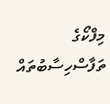މިފްކޯގެ ތަފާސްހިސާބުތައް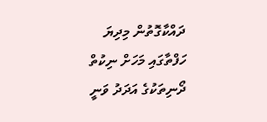ދައްކާގޮތުން މިދިޔަ ހަފްތާގައި މަހަށް ނިކުތް ދޯނިތަކުގެ އަދަދު ވަނީ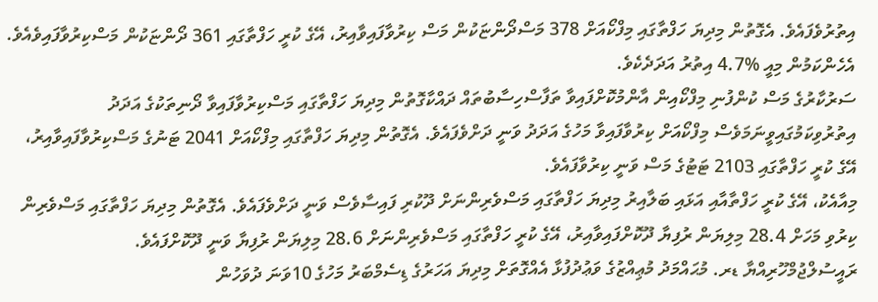އިތުރުވެފައެވެ. އެގޮތުން މިދިޔަ ހަފްތާގައި މިފްކޯއަށް 378 މަސްދޯންޏަކުން މަސް ކިރުވާފައިވާއިރު، އޭގެ ކުރީ ހަފްތާގައި 361 ދޯންޏަކުން މަސްކިރުވާފައިވެއެވެ. އެހެންކަމުން މިއީ %4.7 އިތުރު އަދަދެކެވެ.
ސަރުކާރުގެ މަސް ކުންފުނި މިފްކޯއިން އާންމުކޮށްފައިވާ ތަފާސްހިސާބުތައް ދައްކާގޮތުން މިދިޔަ ހަފްތާގައި މަސްކިރުވާފައިވާ ދޯނިތަކުގެ އަދަދު އިތުރުވިކަމުގައިވީނަމަވެސް މިފްކޯއަށް ކިރުވާފައިވާ މަހުގެ އަދަދު ވަނީ ދަށްވެފައެވެ. އެގޮތުން މިދިޔަ ހަފްތާގައި މިފްކޯއަށް 2041 ޓަނުގެ މަސްކިރުވާފައިވާއިރު، އޭގެ ކުރީ ހަފްތާގައި 2103 ޓަޓުގެ މަސް ވަނީ ކިރުވާފައެވެ.
މިއާއެކު، އޭގެ ކުރީ ހަފްތާއާއި އަޅައި ބަލާއިރު މިދިޔަ ހަފްތާގައި މަސްވެރިންނަށް ދޫކުރި ފައިސާވެސް ވަނީ ދަށްވެފައެވެ. އެގޮތުން މިދިޔަ ހަފްތާގައި މަސްވެރިން ކިރުވި މަހަށް 28.4 މިލިޔަން ރުފިޔާ ދޫކޮށްފައިވާއިރު، އޭގެ ކުރީ ހަފްތާގައި މަސްވެރިންނަށް 28.6 މިލިޔަން ރުފިޔާ ވަނީ ދޫކޮށްފައެވެ.
ރައީސުލްޖުމްހޫރިއްޔާ ޑރ. މުޙައްމަދު މުޢިއްޒުގެ ވަޢުދުފުޅާ އެއްގޮތަށް މިދިޔަ އަހަރުގެ ޑިސެމްބަރު މަހުގެ 10ވަނަ ދުވަހުން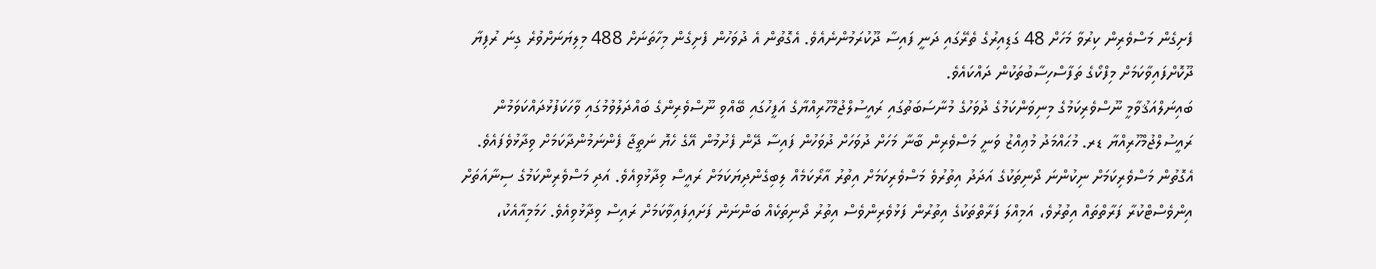ފެށިގެން މަސްވެރިން ކިރުވާ މަހަށް 48 ގަޑިއިރުގެ ތެރޭގައި ދަނީ ފައިސާ ދޫކުރަމުންނެއެވެ. އެގޮތުން އެ ދުވަހުން ފެށިގެން މިހާތަނަށް 488 މިލިޔަނަށްވުރެ ގިނަ ރުފިޔާ ދޫކޮށްފައިވާކަމަށް މިފްކޯގެ ތަފާސްހިސާބުތަކުން ދައްކައެވެ.
ބައިނަލްއަޤުވާމީ ނޫސްވެރިކަމުގެ މިނިވަންކަމުގެ ދުވަހުގެ މުނާސަބަތުގައި ރައީސުލްޖުމްހޫރިއްޔާގެ އަފީހުގައި ބޭއްވި ނޫސްވެރިންގެ ބައްދަލުވުމުގައި ވާހަކަފުޅުދައްކަވަމުން ރައީސުލްޖުމްހޫރިއްޔާ ޑރ. މުޙައްމަދު މުޢިއްޒު ވަނީ މަސްވެރިން ބާނާ މަހަށް ދުވަހަށް ދުވަހުން ފައިސާ ދޭން ފެށުމުން އޭގެ ހެޔޮ ނަތީޖާ ފެންނަމުންދާކަމަށް ވިދާޅުވެފައެވެ.
އެގޮތުން މަސްވެރިކަމަށް ނިކުންނަ ދޯނިތަކުގެ އަދަދު އިތުރުވެ މަސްވެރިކަމަށް އިތުރު އާރޯކަމެއް ލިބިގެންދިޔަކަމަށް ރައީސް ވިދާޅުވިއެވެ. އަދި މަސްވެރިންކަމުގެ ސިނާއަތަށް އިންވެސްޓްކުރާ ފަރާތްތައް އިތުރުވެ، އަމިއްލަ ފަރާތްތަކުގެ އިތުރުން ފަޅުވެރިންވެސް އިތުރު ދޯނިތަކެއް ބަންނަން ފަށައިފައިވާކަމަށް ރައިސް ވިދާޅުވިއެވެ. ހަމަމިއާއެކު،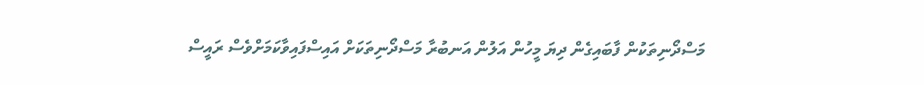މަސްދޯނިތަކުން ފާބައިގެން ދިޔަ މީހުން އަލުން އަނބުރާ މަސްދޯނިތަކަށް އައިސްފައިވާކަމަށްވެސް ރައީސް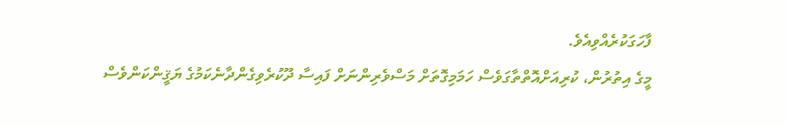ފާހަގަކުރެއްވިއެވެ.
މީގެ އިތުރުން، ކުރިއަށްއޮތްތާގަވެސް ހަމަމިގޮތަށް މަސްވެރިންނަށް ފައިސާ ދޫކުރެވިގެންދާނެކަމުގެ ޔަޤީންކަންވެސް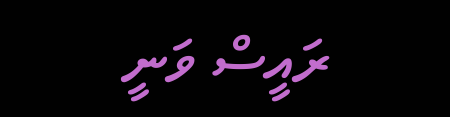ރައީސް ވަނީ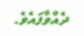ދެއްވާފައެވެ.